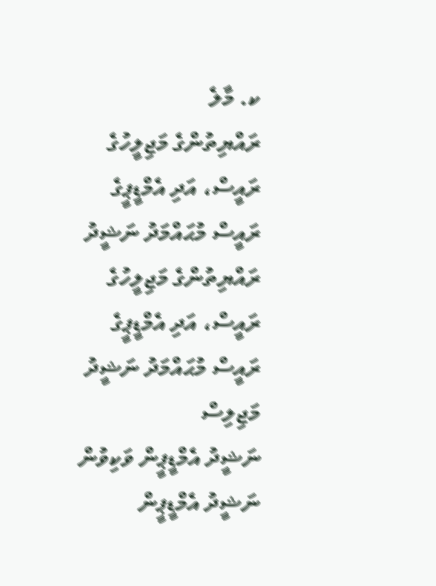ކ. މާލެ
ރައްޔިތުންގެ މަޖިލީހުގެ ރައީސް، އަދި އެމްޑީޕީގެ ރައީސް މުޙައްމަދު ނަޝީދު
ރައްޔިތުންގެ މަޖިލީހުގެ ރައީސް، އަދި އެމްޑީޕީގެ ރައީސް މުޙައްމަދު ނަޝީދު
މަޖިލިސް
ނަޝީދު އެމްޑީޕީން ވަކިވުން
ނަޝީދު އެމްޑީޕީން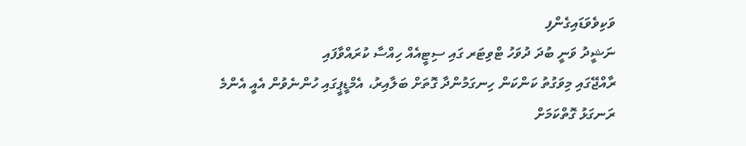ވަކިވެވަޑައިގެންފި
ނަޝީދު ވަނީ ބުދަ ދުވަހު ޓްވިޓަރ ގައި ސިޓީއެއް ހިއްސާ ކުރައްވާފައި
ރާއްޖޭގައި މިވަގުތު ކަންކަން ހިނގަމުންދާ ގޮތަށް ބަލާއިރު، އެމްޑީޕީގައި ހުންނެވުން އެއީ އެންމެ ރަނގަޅު ގޮތްކަމަށް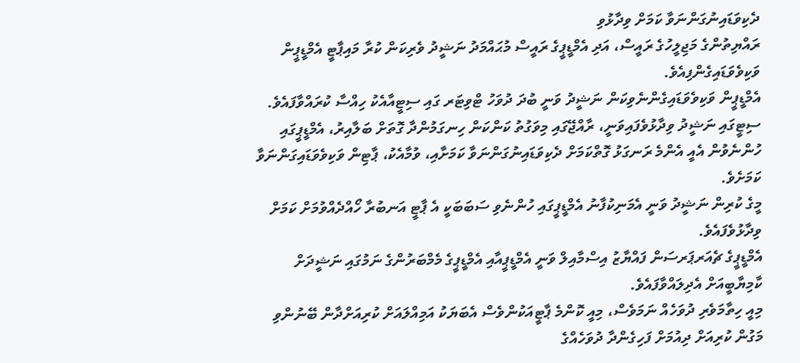ދެކިވަޑައިނުގަންނަވާ ކަމަށް ވިދާޅުވި
ރައްޔިތުންގެ މަޖިލީހުގެ ރައީސް، އަދި އެމްޑީޕީގެ ރައީސް މުޙައްމަދު ނަޝީދު ވެރިކަން ކުރާ މައިޕާޓީ އެމްޑީޕީން ވަކިވެވަޑައިގެންފިއެވެ.
އެމްޑީޕީން ވަކިވެވަޑައިގެންނެވިކަން ނަޝީދު ވަނީ ބުދަ ދުވަހު ޓްވިޓަރ ގައި ސިޓީއާއެކު ހިއްސާ ކުރައްވާފައެވެ.
ސިޓީގައި ނަޝީދު ވިދާޅުވެފައިވަނީ، ރާއްޖޭގައި މިވަގުތު ކަންކަން ހިނގަމުންދާ ގޮތަށް ބަލާއިރު، އެމްޑީޕީގައި ހުންނެވުން އެއީ އެންމެ ރަނގަޅު ގޮތްކަމަށް ދެކިވަޑައިނުގަންނަވާ ކަމަށާއި، ވުމާއެކު، ޕާޓިން ވަކިވެވަޑައިގަންނަވާ ކަމަށެވެ.
މީގެ ކުރިން ނަޝީދު ވަނީ އެމަނިކުފާނު އެމްޑީޕީގައި ހުންނެވި ސަބަބަކީ އެ ޕާޓީ އަނބުރާ ހޯއްދެއްވުމަށް ކަމަށް ވިދާޅުވެފައެވެ.
އެމްޑީޕީގެ ޗެއަރޕަރސަން ފައްޔާޒު އިސްމާއިލް ވަނީ އެމްޑީޕީއާއި އެމްޑީޕީގެ މެމްބަރުންގެ ނަމުގައި ނަޝީދަށް ކާމިޔާބީއަށް އެދިލައްވާފައެވެ.
މިއީ ހިތާމަވެރި ދުވަހެއް ނަމަވެސް، މިއީ ކޮންމެ ޕާޓީއަކުންވެސް އެބަޔަކު އަމިއްލައަށް ކުރިއަށްދާން ބޭނުންވި މަގުން ކުރިއަށް ދިއުމަށް ފަހިގެންދާ ދުވަހެއްގެ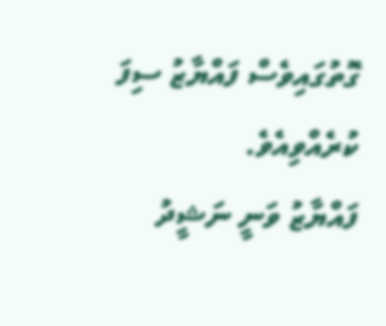ގޮތުގައިވެސް ފައްޔާޒު ސިފަ ކުރެއްވިއެވެ.
ފައްޔާޒު ވަނީ ނަޝީދު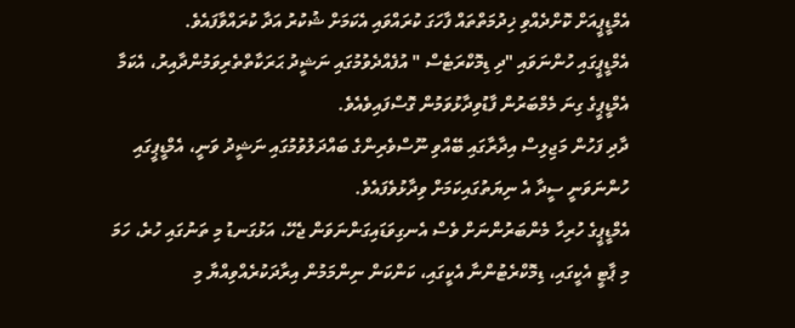އެމްޑީޕީއަށް ކޮށްދެއްވި ޚިދުމަތްތައް ފާހަގަ ކުރައްވައި އެކަމަށް ޝުކުރު އަދާ ކުރައްވާފައެވެ.
އެމްޑީޕީގައި ހުންނަވައި "ދި ޑިމޮކްރަޓެސް " އުފެއްދެވުމުގައި ނަޝީދު ޙަރަކާތްތެރިވަމުންދާއިރު، އެކަމާ އެމްޑީޕީގެ ގިނަ މެމްބަރުން ފާޑުވިދާޅުވަމުން ގޮސްފައިވެއެވެ.
ދާދި ފަހުން މަޖިލިސް އިދާރާގައި ބޭއްވި ނޫސްވެރިންގެ ބައްދަލުވުމުގައި ނަޝީދު ވަނީ، އެމްޑީޕީގައި ހުންނަވަނީ ސީދާ އެ ނިޔަތުގައިކަމަށް ވިދާޅުވެފައެވެ.
އެމްޑީޕީގެ ހުރިހާ މެންބަރުންނަށް ވެސް އެނގިވަޑައިގަންނަވަން ޖެހޭ، އަޅުގަނޑު މި ތަނުގައި ހުރެ، ހަމަ މި ޕާޓީ އެކީގައި، ޑިމޮކްރެޓުންނާ އެކީގައި، ކަންކަން ނިންމަމުން އިރާދަކުރެއްވިއްޔާ މި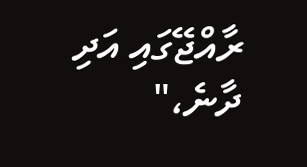ރާއްޖޭގައި އަދި ދާނެ،"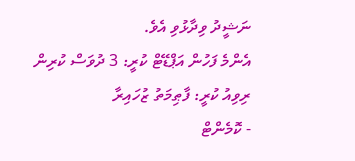ނަޝީދު ވިދާޅުވި އެވެ.
އެންމެ ފަހުން އަޕްޑޭޓް ކުރީ: 3 ދުވަސް ކުރިން
ރިވިއު ކުރީ: ފާޠިމަތު ޒުހައިރާ
- ކޮމެންޓް